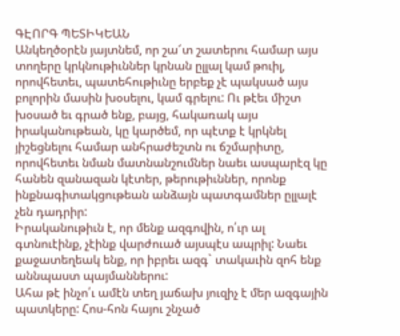ԳԷՈՐԳ ՊԵՏԻԿԵԱՆ
Անկեղծօրէն յայտնեմ, որ շա՜տ շատերու համար այս տողերը կրկնութիւններ կրնան ըլլալ կամ թուիլ, որովհետեւ, պատեհութիւնը երբեք չէ պակսած այս բոլորին մասին խօսելու, կամ գրելու: Ու թէեւ միշտ խօսած եւ գրած ենք, բայց, հակառակ այս իրականութեան, կը կարծեմ, որ պէտք է կրկնել յիշեցնելու համար անհրաժեշտն ու ճշմարիտը, որովհետեւ նման մատնանշումներ նաեւ ասպարէզ կը հանեն զանազան կէտեր, թերութիւններ, որոնք ինքնագիտակցութեան անձայն պատգամներ ըլլալէ չեն դադրիր:
Իրականութիւն է, որ մենք ազգովին, ո՛ւր ալ գտնուէինք, չէինք վարժուած այսպէս ապրիլ: Նաեւ քաջատեղեակ ենք, որ իբրեւ ազգ` տակաւին զոհ ենք աննպաստ պայմաններու:
Ահա թէ ինչո՛ւ ամէն տեղ յաճախ յուզիչ է մեր ազգային պատկերը: Հոս-հոն հայու շնչած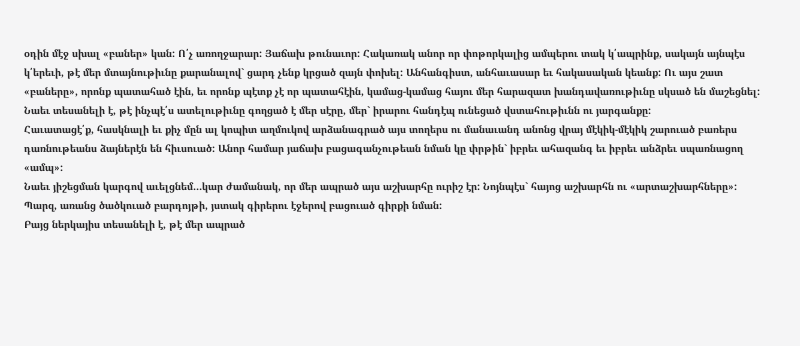օդին մէջ սխալ «բաներ» կան: Ո՛չ առողջարար: Յաճախ թունաւոր: Հակառակ անոր որ փոթորկալից ամպերու տակ կ՛ապրինք, սակայն այնպէս կ՛երեւի, թէ մեր մտայնութիւնը քարանալով` ցարդ չենք կրցած զայն փոխել: Անհանգիստ, անհաւասար եւ հակասական կեանք: Ու այս շատ «բաները», որոնք պատահած էին, եւ որոնք պէտք չէ որ պատահէին, կամաց-կամաց հայու մեր հարազատ խանդավառութիւնը սկսած են մաշեցնել:
Նաեւ տեսանելի է, թէ ինչպէ՛ս ատելութիւնը գողցած է մեր սէրը, մեր` իրարու հանդէպ ունեցած վստահութիւնն ու յարգանքը:
Հաւատացէ՛ք, հասկնալի եւ քիչ մըն ալ կոպիտ աղմուկով արձանագրած այս տողերս ու մանաւանդ անոնց վրայ մէկիկ-մէկիկ շարուած բառերս դառնութեանս ձայներէն են հիւսուած: Անոր համար յաճախ բացագանչութեան նման կը փրթին` իբրեւ ահազանգ եւ իբրեւ անձրեւ սպառնացող «ամպ»:
Նաեւ յիշեցման կարգով աւելցնեմ…կար ժամանակ, որ մեր ապրած այս աշխարհը ուրիշ էր: Նոյնպէս` հայոց աշխարհն ու «արտաշխարհները»: Պարզ, առանց ծածկուած բարդոյթի, յստակ գիրերու էջերով բացուած գիրքի նման:
Բայց ներկայիս տեսանելի է, թէ մեր ապրած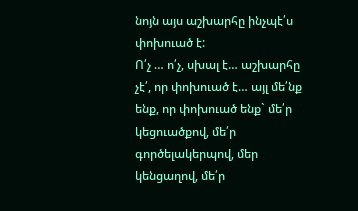նոյն այս աշխարհը ինչպէ՛ս փոխուած է:
Ո՛չ … ո՛չ, սխալ է… աշխարհը չէ՛, որ փոխուած է… այլ մե՛նք ենք, որ փոխուած ենք` մե՛ր կեցուածքով, մե՛ր գործելակերպով, մեր կենցաղով, մե՛ր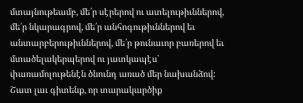մտայնութեամբ, մե՛ր սէրերով ու ատելութիւններով, մե՛ր նկարագրով, մե՛ր անհոգութիւններով եւ անտարբերութիւններով, մե՛ր թունաւոր բառերով եւ մտածելակերպերով ու յատկապէս` փառամոլութենէն ծնունդ առած մեր նախանձով:
Շատ լաւ գիտենք, որ տարակարծիք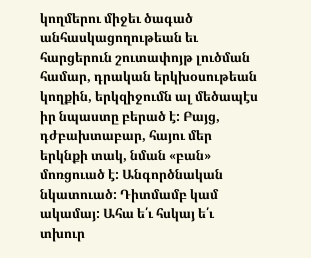կողմերու միջեւ ծագած անհասկացողութեան եւ հարցերուն շուտափոյթ լուծման համար, դրական երկխօսութեան կողքին, երկզիջումն ալ մեծապէս իր նպաստը բերած է: Բայց, դժբախտաբար, հայու մեր երկնքի տակ, նման «բան» մոռցուած է: Անգործնական նկատուած: Դիտմամբ կամ ակամայ: Ահա ե՛ւ հսկայ ե՛ւ տխուր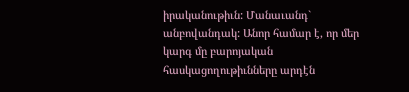իրականութիւն: Մանաւանդ` անբովանդակ: Անոր համար է, որ մեր կարգ մը բարոյական հասկացողութիւնները արդէն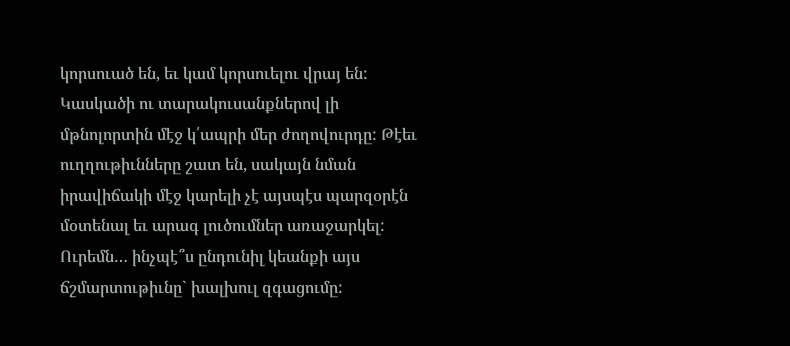կորսուած են, եւ կամ կորսուելու վրայ են:
Կասկածի ու տարակուսանքներով լի մթնոլորտին մէջ կ՛ապրի մեր ժողովուրդը: Թէեւ ուղղութիւնները շատ են, սակայն նման իրավիճակի մէջ կարելի չէ այսպէս պարզօրէն մօտենալ եւ արագ լուծումներ առաջարկել:
Ուրեմն… ինչպէ՞ս ընդունիլ կեանքի այս ճշմարտութիւնը` խալխուլ զգացումը: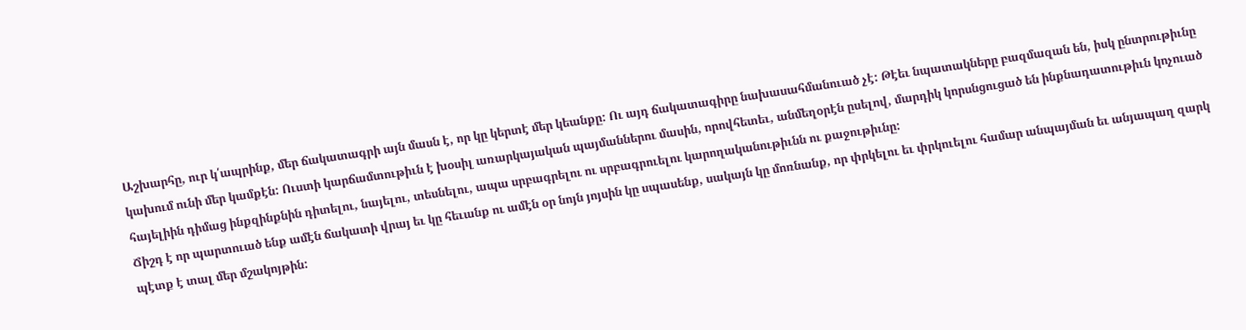Աշխարհը, ուր կ՛ապրինք, մեր ճակատագրի այն մասն է, որ կը կերտէ մեր կեանքը: Ու այդ ճակատագիրը նախասահմանուած չէ: Թէեւ նպատակները բազմազան են, իսկ ընտրութիւնը կախում ունի մեր կամքէն: Ուստի կարճամտութիւն է խօսիլ առարկայական պայմաններու մասին, որովհետեւ, անմեղօրէն ըսելով, մարդիկ կորսնցուցած են ինքնադատութիւն կոչուած հայելիին դիմաց ինքզինքնին դիտելու, նայելու, տեսնելու, ապա սրբագրելու ու սրբագրուելու կարողականութիւնն ու քաջութիւնը:
Ճիշդ է որ պարտուած ենք ամէն ճակատի վրայ եւ կը հեւանք ու ամէն օր նոյն յոյսին կը սպասենք, սակայն կը մոռնանք, որ փրկելու եւ փրկուելու համար անպայման եւ անյապաղ զարկ պէտք է տալ մեր մշակոյթին: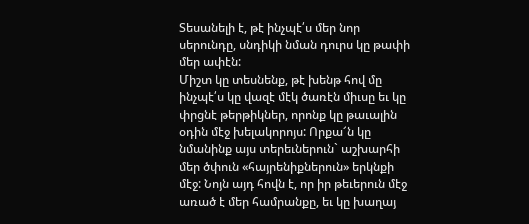Տեսանելի է, թէ ինչպէ՛ս մեր նոր սերունդը, սնդիկի նման դուրս կը թափի մեր ափէն:
Միշտ կը տեսնենք, թէ խենթ հով մը ինչպէ՛ս կը վազէ մէկ ծառէն միւսը եւ կը փրցնէ թերթիկներ, որոնք կը թաւալին օդին մէջ խելակորոյս: Որքա՜ն կը նմանինք այս տերեւներուն` աշխարհի մեր ծփուն «հայրենիքներուն» երկնքի մէջ: Նոյն այդ հովն է, որ իր թեւերուն մէջ առած է մեր համրանքը, եւ կը խաղայ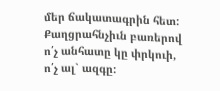մեր ճակատագրին հետ:
Քաղցրահնչիւն բառերով ո՛չ անհատը կը փրկուի, ո՛չ ալ` ազգը: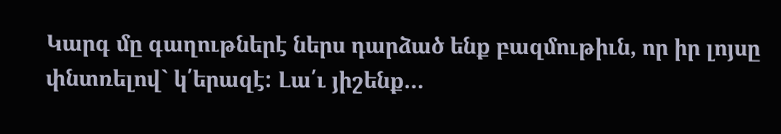Կարգ մը գաղութներէ ներս դարձած ենք բազմութիւն, որ իր լոյսը փնտռելով` կ՛երազէ: Լա՛ւ յիշենք…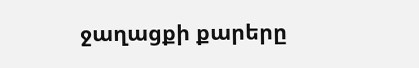ջաղացքի քարերը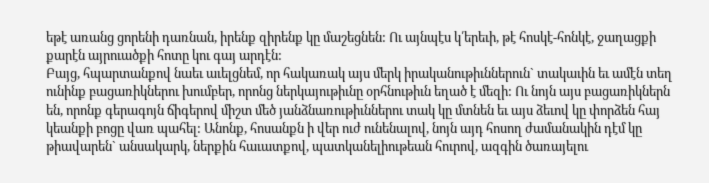եթէ առանց ցորենի դառնան, իրենք զիրենք կը մաշեցնեն: Ու այնպէս կ՛երեւի, թէ հոսկէ-հոնկէ, ջաղացքի քարէն այրուածքի հոտը կու գայ արդէն:
Բայց, հպարտանքով նաեւ աւելցնեմ, որ հակառակ այս մերկ իրականութիւններուն` տակաւին եւ ամէն տեղ ունինք բացառիկներու խումբեր, որոնց ներկայութիւնը օրհնութիւն եղած է մեզի: Ու նոյն այս բացառիկներն են, որոնք գերագոյն ճիգերով միշտ մեծ յանձնառութիւններու տակ կը մտնեն եւ այս ձեւով կը փորձեն հայ կեանքի բոցը վառ պահել: Անոնք, հոսանքն ի վեր ուժ ունենալով, նոյն այդ հոսող ժամանակին դէմ կը թիավարեն` անսակարկ, ներքին հաւատքով, պատկանելիութեան հուրով, ազգին ծառայելու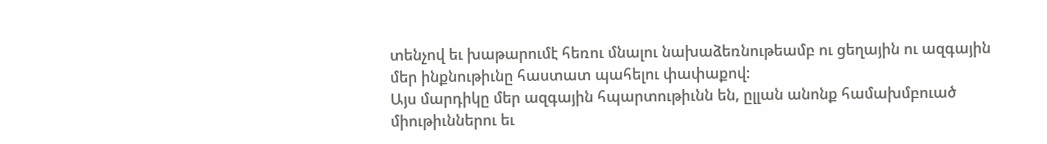տենչով եւ խաթարումէ հեռու մնալու նախաձեռնութեամբ ու ցեղային ու ազգային մեր ինքնութիւնը հաստատ պահելու փափաքով:
Այս մարդիկը մեր ազգային հպարտութիւնն են, ըլլան անոնք համախմբուած միութիւններու եւ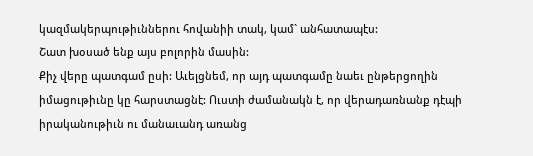կազմակերպութիւններու հովանիի տակ, կամ` անհատապէս:
Շատ խօսած ենք այս բոլորին մասին:
Քիչ վերը պատգամ ըսի: Աւելցնեմ, որ այդ պատգամը նաեւ ընթերցողին իմացութիւնը կը հարստացնէ: Ուստի ժամանակն է, որ վերադառնանք դէպի իրականութիւն ու մանաւանդ առանց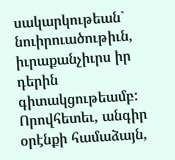սակարկութեան` նուիրուածութիւն, իւրաքանչիւրս իր դերին գիտակցութեամբ: Որովհետեւ, անգիր օրէնքի համաձայն,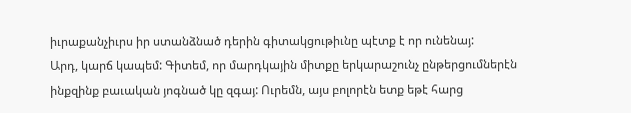իւրաքանչիւրս իր ստանձնած դերին գիտակցութիւնը պէտք է որ ունենայ:
Արդ, կարճ կապեմ: Գիտեմ, որ մարդկային միտքը երկարաշունչ ընթերցումներէն ինքզինք բաւական յոգնած կը զգայ: Ուրեմն, այս բոլորէն ետք եթէ հարց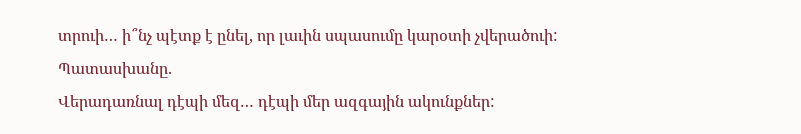տրուի… ի՞նչ պէտք է ընել, որ լաւին սպասումը կարօտի չվերածուի: Պատասխանը.
Վերադառնալ դէպի մեզ… դէպի մեր ազգային ակունքներ: